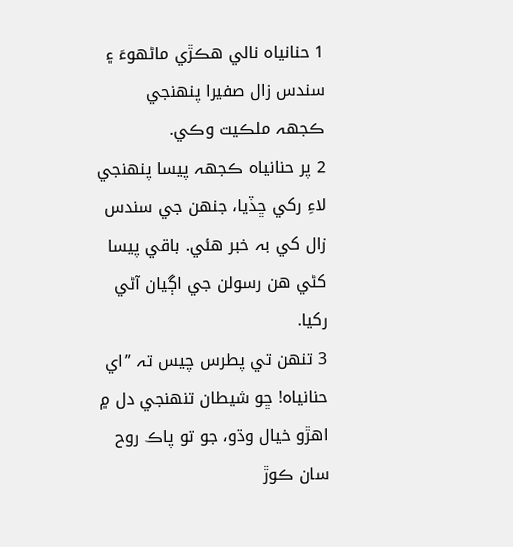1 حنانياہ نالي ھڪڙي ماڻھوءَ ۽ سندس زال صفيرا پنھنجي ڪجھہ ملڪيت وڪي.
2 پر حنانياہ ڪجھہ پيسا پنھنجي لاءِ رکي ڇڏيا، جنھن جي سندس زال کي بہ خبر ھئي. باقي پيسا کڻي ھن رسولن جي اڳيان آڻي رکيا.
3 تنھن تي پطرس چيس تہ ”اي حنانياہ! ڇو شيطان تنھنجي دل ۾ اھڙو خيال وڌو، جو تو پاڪ روح سان ڪوڙ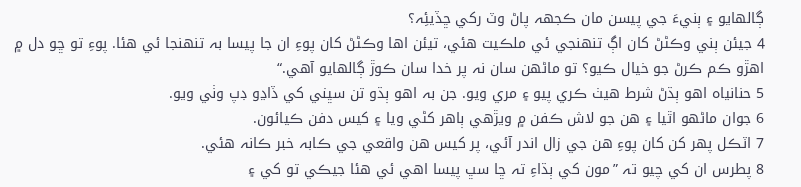ڳالھايو ۽ ٻنيءَ جي پيسن مان ڪجھہ پاڻ وٽ رکي ڇڏيئِہ؟
4 جيئن ٻني وڪڻڻ کان اڳ تنھنجي ئي ملڪيت ھئي، تيئن اھا وڪڻڻ کان پوءِ ان جا پيسا بہ تنھنجا ئي ھئا. پوءِ تو ڇو دل ۾ اھڙو ڪم ڪرڻ جو خيال ڪيو؟ تو ماڻھن سان نہ پر خدا سان ڪوڙ ڳالھايو آھي.“
5 حنانياہ اھو ٻڌڻ شرط ھيٺ ڪري پيو ۽ مري ويو. جن بہ اھو ٻڌو تن سڀني کي ڏاڍو ڊپ وٺي ويو.
6 جوان ماڻھو اٿيا ۽ ھن جو لاش ڪفن ۾ ويڙھي ٻاھر کڻي ويا ۽ کيس دفن ڪيائون.
7 اٽڪل پھر کن کان پوءِ ھن جي زال اندر آئي، پر کيس ھن واقعي جي ڪابہ خبر ڪانہ ھئي.
8 پطرس ان کي چيو تہ ”مون کي ٻڌاءِ تہ ڇا سڀ پيسا اھي ئي ھئا جيڪي تو کي ۽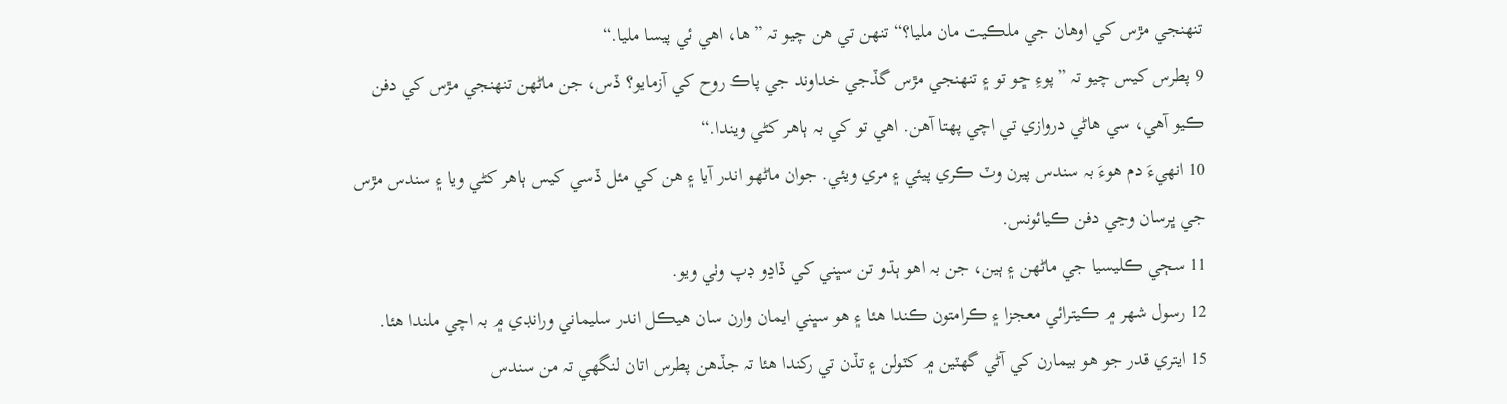تنھنجي مڙس کي اوھان جي ملڪيت مان مليا؟“ تنھن تي ھن چيو تہ ”ھا، اھي ئي پيسا مليا.“
9 پطرس کيس چيو تہ ”پوءِ ڇو تو ۽ تنھنجي مڙس گڏجي خداوند جي پاڪ روح کي آزمايو؟ ڏس، جن ماڻھن تنھنجي مڙس کي دفن ڪيو آھي، سي ھاڻي دروازي تي اچي پھتا آھن. اھي تو کي بہ ٻاھر کڻي ويندا.“
10 انھيءَ دم ھوءَ بہ سندس پيرن وٽ ڪري پيئي ۽ مري ويئي. جوان ماڻھو اندر آيا ۽ ھن کي مئل ڏسي کيس ٻاھر کڻي ويا ۽ سندس مڙس جي ڀرسان وڃي دفن ڪيائونس.
11 سڄي ڪليسيا جي ماڻھن ۽ ٻين، جن بہ اھو ٻڌو تن سڀني کي ڏاڍو ڊپ وٺي ويو.
12 رسول شھر ۾ ڪيترائي معجزا ۽ ڪرامتون ڪندا ھئا ۽ ھو سڀني ايمان وارن سان ھيڪل اندر سليماني ورانڊي ۾ بہ اچي ملندا ھئا.
15 ايتري قدر جو ھو بيمارن کي آڻي گھٽين ۾ کٽولن ۽ تڏن تي رکندا ھئا تہ جڏھن پطرس اتان لنگھي تہ من سندس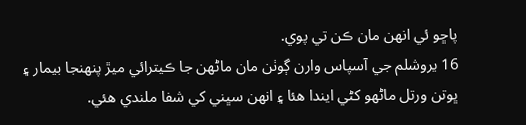پاڇو ئي انھن مان ڪن تي پوي.
16 يروشلم جي آسپاس وارن ڳوٺن مان ماڻھن جا ڪيترائي ميڙ پنھنجا بيمار ۽ ڀوتن ورتل ماڻھو کڻي ايندا ھئا ۽ انھن سڀني کي شفا ملندي ھئي.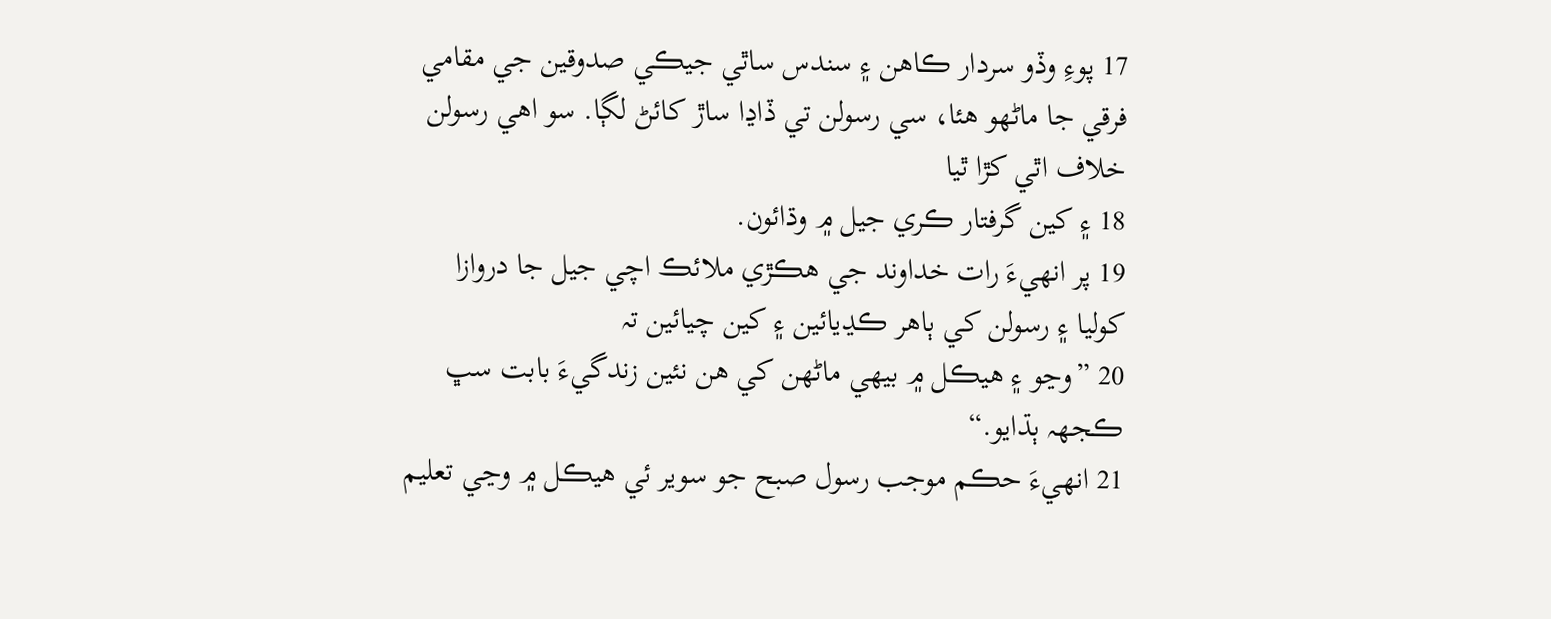17 پوءِ وڏو سردار ڪاھن ۽ سندس ساٿي جيڪي صدوقين جي مقامي فرقي جا ماڻھو ھئا، سي رسولن تي ڏاڍا ساڙ کائڻ لڳا. سو اھي رسولن خلاف اٿي کڙا ٿيا
18 ۽ کين گرفتار ڪري جيل ۾ وڌائون.
19 پر انھيءَ رات خداوند جي ھڪڙي ملائڪ اچي جيل جا دروازا کوليا ۽ رسولن کي ٻاھر ڪڍيائين ۽ کين چيائين تہ
20 ”وڃو ۽ ھيڪل ۾ بيھي ماڻھن کي ھن نئين زندگيءَ بابت سڀ ڪجھہ ٻڌايو.“
21 انھيءَ حڪم موجب رسول صبح جو سوير ئي ھيڪل ۾ وڃي تعليم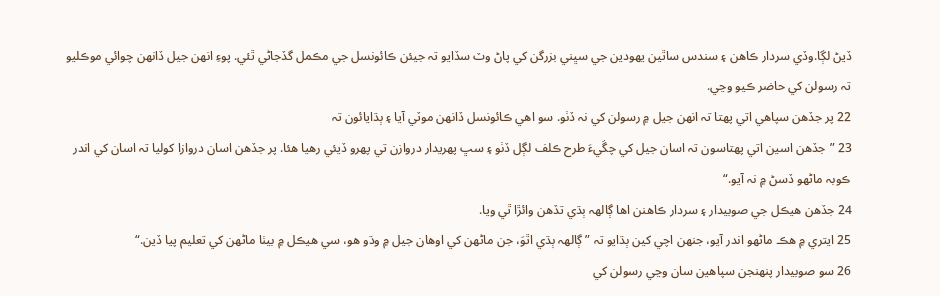ڏيڻ لڳا.وڏي سردار ڪاھن ۽ سندس ساٿين يھودين جي سڀني بزرگن کي پاڻ وٽ سڏايو تہ جيئن ڪائونسل جي مڪمل گڏجاڻي ٿئي. پوءِ انھن جيل ڏانھن چوائي موڪليو تہ رسولن کي حاضر ڪيو وڃي.
22 پر جڏھن سپاھي اتي پھتا تہ انھن جيل ۾ رسولن کي نہ ڏٺو. سو اھي ڪائونسل ڏانھن موٽي آيا ۽ ٻڌايائون تہ
23 ”جڏھن اسين اتي پھتاسون تہ اسان جيل کي چڱيءَ طرح ڪلف لڳل ڏٺو ۽ سڀ پھريدار دروازن تي پھرو ڏيئي رھيا ھئا. پر جڏھن اسان دروازا کوليا تہ اسان کي اندر ڪوبہ ماڻھو ڏسڻ ۾ نہ آيو.“
24 جڏھن ھيڪل جي صوبيدار ۽ سردار ڪاھنن اھا ڳالھہ ٻڌي تڏھن وائڙا ٿي ويا.
25 ايتري ۾ ھڪ ماڻھو اندر آيو، جنھن اچي کين ٻڌايو تہ ”ڳالھہ ٻڌي اٿوَ، جن ماڻھن کي اوھان جيل ۾ وڌو ھو، سي ھيڪل ۾ بيٺا ماڻھن کي تعليم پيا ڏين.“
26 سو صوبيدار پنھنجن سپاھين سان وڃي رسولن کي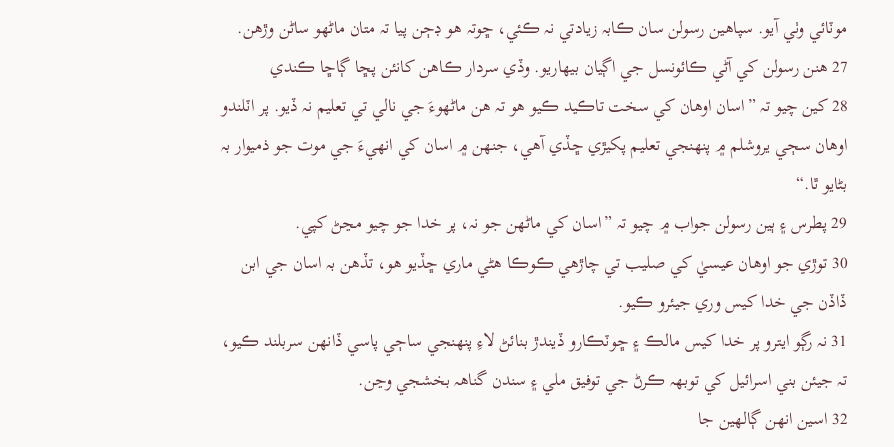موٽائي وٺي آيو. سپاھين رسولن سان ڪابہ زيادتي نہ ڪئي، ڇوتہ ھو ڊڄن پيا تہ متان ماڻھو ساڻن وڙھن.
27 ھنن رسولن کي آڻي ڪائونسل جي اڳيان بيھاريو. وڏي سردار ڪاھن کانئن پڇا ڳاڇا ڪندي
28 کين چيو تہ ”اسان اوھان کي سخت تاڪيد ڪيو ھو تہ ھن ماڻھوءَ جي نالي تي تعليم نہ ڏيو. پر اٽلندو اوھان سڄي يروشلم ۾ پنھنجي تعليم پکيڙي ڇڏي آھي، جنھن ۾ اسان کي انھيءَ جي موت جو ذميوار بہ بڻايو ٿا.“
29 پطرس ۽ ٻين رسولن جواب ۾ چيو تہ ”اسان کي ماڻھن جو نہ، پر خدا جو چيو مڃڻ کپي.
30 توڙي جو اوھان عيسيٰ کي صليب تي چاڙھي ڪوڪا ھڻي ماري ڇڏيو ھو، تڏھن بہ اسان جي ابن ڏاڏن جي خدا کيس وري جيئرو ڪيو.
31 نہ رڳو ايترو پر خدا کيس مالڪ ۽ ڇوٽڪارو ڏيندڙ بنائڻ لاءِ پنھنجي ساڄي پاسي ڏانھن سربلند ڪيو، تہ جيئن بني اسرائيل کي توبھہ ڪرڻ جي توفيق ملي ۽ سندن گناھہ بخشجي وڃن.
32 اسين انھن ڳالھين جا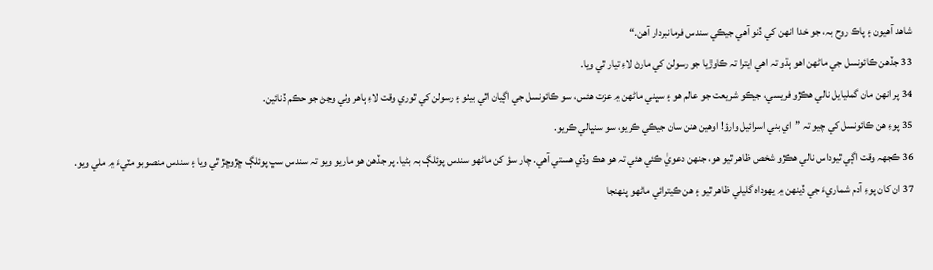شاھد آھيون ۽ پاڪ روح بہ، جو خدا انھن کي ڏنو آھي جيڪي سندس فرمانبردار آھن.“
33 جڏھن ڪائونسل جي ماڻھن اھو ٻڌو تہ اھي ايترا تہ ڪاوڙيا جو رسولن کي مارڻ لاءِ تيار ٿي ويا.
34 پر انھن مان گمليايل نالي ھڪڙو فريسي، جيڪو شريعت جو عالم ھو ۽ سڀني ماڻھن ۾ عزت ھئس، سو ڪائونسل جي اڳيان اٿي بيٺو ۽ رسولن کي ٿوري وقت لاءِ ٻاھر وٺي وڃڻ جو حڪم ڏنائين.
35 پوءِ ھن ڪائونسل کي چيو تہ ”اي بني اسرائيل وارؤ! اوھين ھنن سان جيڪي ڪريو، سو سنڀالي ڪريو.
36 ڪجھہ وقت اڳي ٿيوداس نالي ھڪڙو شخص ظاھر ٿيو ھو، جنھن دعويٰ ڪئي ھئي تہ ھو ھڪ وڏي ھستي آھي. چار سؤ کن ماڻھو سندس پوئلڳ بہ بڻيا. پر جڏھن ھو ماريو ويو تہ سندس سڀ پوئلڳ ڇڙوڇڙ ٿي ويا ۽ سندس منصوبو مٽيءَ ۾ ملي ويو.
37 ان کان پوءِ آدم شماريءَ جي ڏينھن ۾ يھوداہ گليلي ظاھر ٿيو ۽ ھن ڪيترائي ماڻھو پنھنجا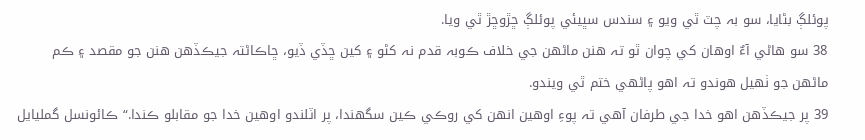پوئلڳ بڻايا، سو بہ چٽ ٿي ويو ۽ سندس سڀيئي پوئلڳ ڇڙوڇڙ ٿي ويا.
38 سو ھاڻي آءٌ اوھان کي چوان ٿو تہ ھنن ماڻھن جي خلاف ڪوبہ قدم نہ کڻو ۽ کين ڇڏي ڏيو، ڇاڪاڻتہ جيڪڏھن ھنن جو مقصد ۽ ڪم ماڻھن جو ٺھيل ھوندو تہ اھو پاڻھي ختم ٿي ويندو.
39 پر جيڪڏھن اھو خدا جي طرفان آھي تہ پوءِ اوھين انھن کي روڪي ڪين سگھندا، پر اٽلندو اوھين خدا جو مقابلو ڪندا.“ڪائونسل گمليايل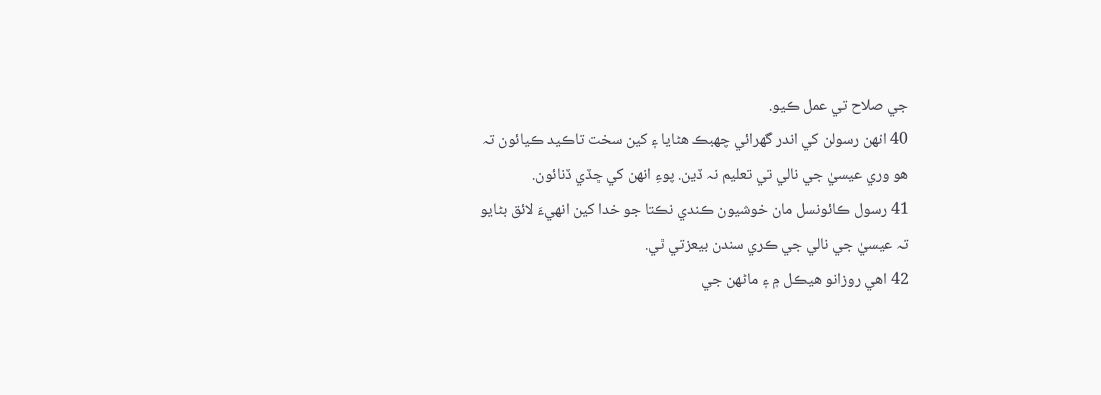جي صلاح تي عمل ڪيو.
40 انھن رسولن کي اندر گھرائي چھبڪ ھڻايا ۽ کين سخت تاڪيد ڪيائون تہ ھو وري عيسيٰ جي نالي تي تعليم نہ ڏين. پوءِ انھن کي ڇڏي ڏنائون.
41 رسول ڪائونسل مان خوشيون ڪندي نڪتا جو خدا کين انھيءَ لائق بڻايو تہ عيسيٰ جي نالي جي ڪري سندن بيعزتي ٿي.
42 اھي روزانو ھيڪل ۾ ۽ ماڻھن جي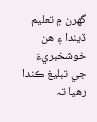گھرن ۾ تعليم ڏيندا ۽ ھن خوشخبريءَ جي تبليغ ڪندا رھيا تہ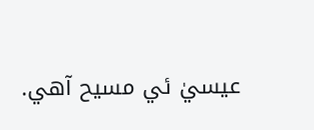عيسيٰ ئي مسيح آھي.